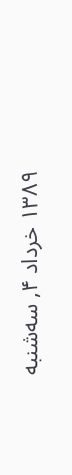۱۳۸۹ خرداد ۴, سه‌شنبه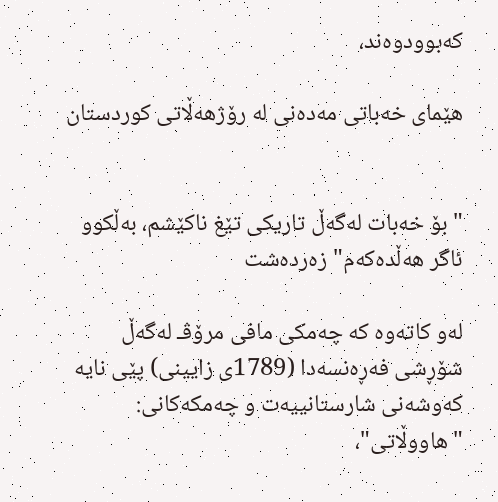که‌بوودوه‌ند،

هێمای‌ خه‌باتی‌ مه‌ده‌نی‌ له‌ رۆژهه‌ڵاتی‌ کوردستان


"بۆ خه‌بات له‌گه‌ڵ تاریکی‌ تێغ ناکێشم، به‌ڵکوو ئاگر هه‌ڵده‌که‌م" زه‌رده‌شت

له‌و کاته‌وه‌ که‌ چه‌مکی‌ مافی‌ مرۆڤـ له‌گه‌ڵ شۆڕشی‌ فه‌ڕه‌نسه‌دا (1789ی‌ زایینی‌) پێی‌ نایه‌ که‌وشه‌نی‌ شارستانییه‌ت و چه‌مکه‌کانی‌: "هاووڵاتی‌"،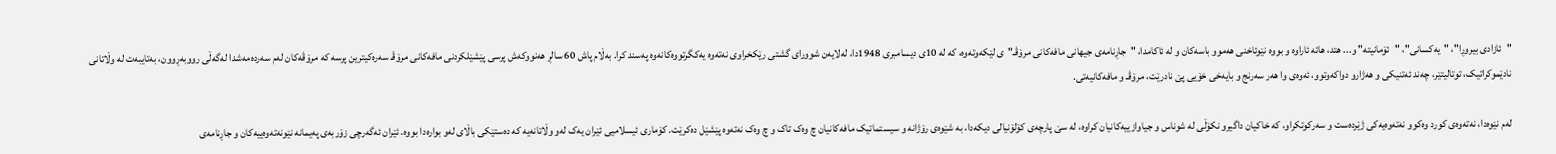"ئازادی‌ بیروڕا"، "یه‌کسانی‌"، "ئۆمانیته‌" و... هتد، هاته‌ ئاراوه‌ و بووه‌ نێوئاخنی‌ هه‌موو باسه‌کان و له‌ ئاکامدا، "جاڕنامه‌ی‌ جیهانی‌ مافه‌کانی‌ مرۆڤـ"ی‌ لێکه‌وته‌وه‌، که‌ له‌ 10ی‌ دیسامبری‌ 1948دا، له‌لایه‌ن شوورای‌ گشتی‌ رێکخراوی‌ نه‌ته‌وه‌ یه‌کگرتووه‌کانه‌وه‌ په‌سند کرا. به‌ڵام پاش 60 سالڕ هه‌نووکه‌ش پرسی‌ پێشێلکردنی‌ مافه‌کانی‌ مرۆڤـ سه‌ره‌کیترین پرسه‌ که‌ مرۆڤه‌کان له‌م سه‌رده‌مه‌شدا له‌گه‌ڵی‌ رووبه‌ڕوون، به‌تایبه‌ت له‌ وڵاتانی‌ نادێموکراتیک، توتالیتێر، چه‌ند ئه‌تنیکی‌ و هه‌ژارو دواکه‌وتوو، ئه‌وه‌ی‌ وا هه‌ر سه‌رنج و بایه‌خی‌ خۆیی‌ پێ نادرێت، مرۆڤـ و مافه‌کانیه‌تی‌.

له‌م نێوه‌دا، نه‌ته‌وه‌ی‌ کورد وه‌کوو نه‌ته‌وه‌یه‌کی‌ ژێرده‌ست و سه‌رکوتکراو، که‌ خاکیان داگیرو نکۆڵی‌ له‌ شوناس و جیاوازییه‌کانیان کراوه‌، له‌ سێ پارچه‌ی‌ کۆلۆنیالی‌ دیکه‌دا، به‌ شێوه‌ی‌ رۆژانه‌ و سیستماتیک مافه‌کانیان چ وه‌ک تاک و چ وه‌ک نه‌ته‌وه‌ پێشێل ده‌کرێت. کۆماری‌ ئیسلامیی‌ ئێران یه‌ک له‌و وڵاتانه‌یه‌ که‌ ده‌ستێکی‌ باڵای‌ له‌و بواره‌دا بووه‌. ئێران ئه‌گه‌رچی‌ زۆربه‌ی‌ په‌یمانه‌ نێونه‌ته‌وه‌ییه‌کان و جاڕنامه‌ی‌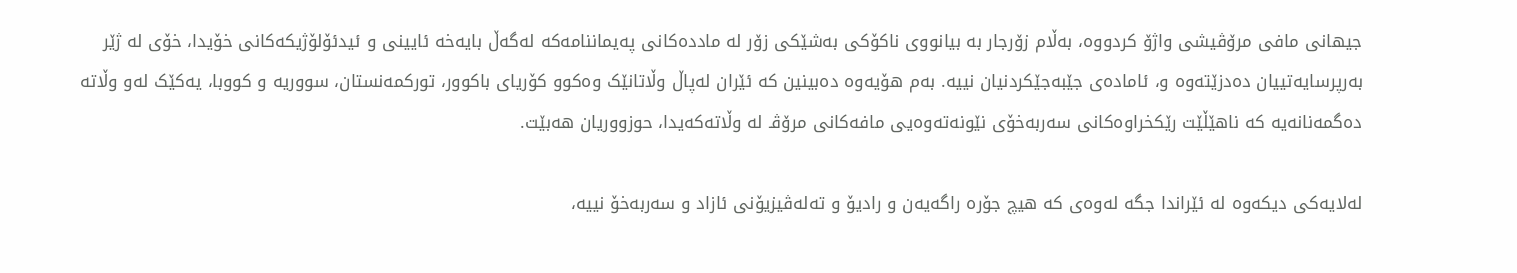جیهانی‌ مافی‌ مرۆڤیشی‌ واژۆ کردووه‌، به‌ڵام زۆرجار به‌ بیانووی‌ ناکۆکی‌ به‌شێکی‌ زۆر له‌ مادده‌کانی‌ په‌یماننامه‌که‌ له‌گه‌ڵ بایه‌خه‌ ئایینی‌ و ئیدئۆلۆژیکه‌کانی‌ خۆیدا، خۆی‌ له‌ ژێر به‌رپرسایه‌تییان ده‌دزێته‌وه‌ و، ئاماده‌ی‌ جێبه‌جێکردنیان نییه‌. به‌م هۆیه‌وه‌ ده‌بینین که‌ ئێران له‌پاڵ وڵاتانێک وه‌کوو کۆریای‌ باکوور، تورکمه‌نستان، سووریه‌ و کووبا، یه‌کێک له‌و وڵاته‌ ده‌گمه‌نانه‌یه‌ که‌ ناهێڵێت رێکخراوه‌کانی‌ سه‌ربه‌خۆی‌ نێونه‌ته‌وه‌یی‌ مافه‌کانی‌ مرۆڤـ له‌ وڵاته‌که‌یدا، حوزووریان هه‌بێت.

له‌لایه‌کی‌ دیکه‌وه‌ له‌ ئێراندا جگه‌ له‌وه‌ی‌ که‌ هیچ جۆره‌ راگه‌یه‌ن و رادیۆ و ته‌له‌ڤیزیۆنی‌ ئازاد و سه‌ربه‌خۆ نییه‌،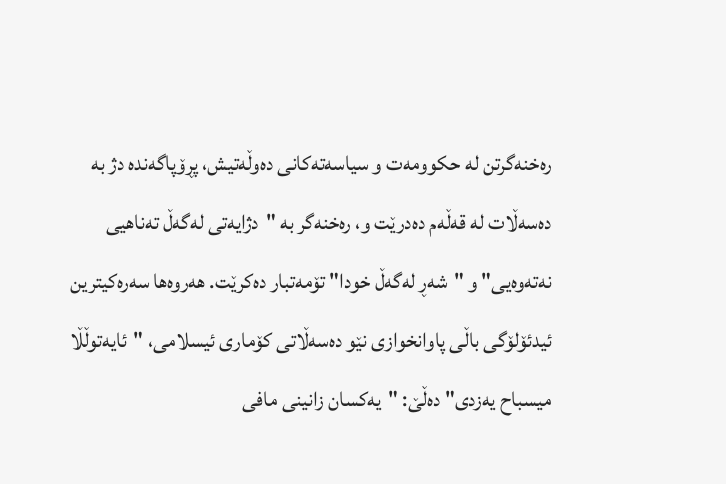ره‌خنه‌گرتن له‌ حکوومه‌ت و سیاسه‌ته‌کانی‌ ده‌وڵه‌تیش، پڕۆپاگه‌نده‌ دژ به‌ ده‌سه‌ڵات له‌ قه‌ڵه‌م ده‌درێت و، ره‌خنه‌گر به‌ "دژایه‌تی‌ له‌گه‌ڵ ته‌ناهیی‌ نه‌ته‌وه‌یی‌" و "شه‌ڕ له‌گه‌ڵ خودا" تۆمه‌تبار ده‌کرێت. هه‌روه‌ها سه‌ره‌کیترین ئیدئۆلۆگی‌ باڵی‌ پاوانخوازی‌ نێو ده‌سه‌ڵاتی‌ کۆماری‌ ئیسلامی‌، "ئایه‌توڵڵا میسباح یه‌زدی‌" ده‌ڵێ: "یه‌کسان زانینی‌ مافی‌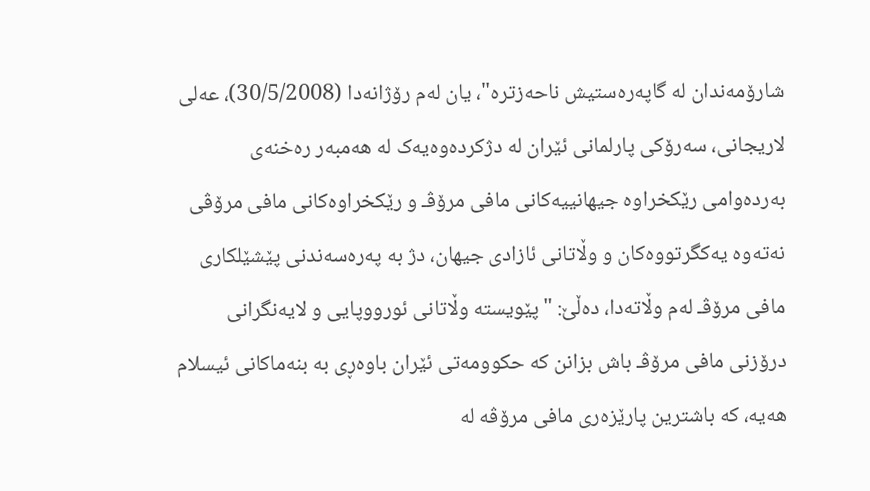شارۆمه‌ندان له‌ گاپه‌ره‌ستیش ناحه‌زتره‌"، یان له‌م رۆژانه‌دا (30/5/2008)، عه‌لی‌ لاریجانی‌، سه‌رۆکی‌ پارلمانی‌ ئێران له‌ دژکرده‌وه‌یه‌ک له‌ هه‌مبه‌ر ره‌خنه‌ی‌ به‌رده‌وامی‌ رێکخراوه‌ جیهانییه‌کانی‌ مافی‌ مرۆڤـ و رێکخراوه‌کانی‌ مافی‌ مرۆڤی‌ نه‌ته‌وه‌ یه‌کگرتووه‌کان و وڵاتانی‌ ئازادی‌ جیهان، دژ به‌ په‌ره‌سه‌ندنی‌ پێشێلکاری‌ مافی‌ مرۆڤـ له‌م وڵاته‌دا، ده‌ڵێ‌: "پێویسته‌ وڵاتانی‌ ئورووپایی‌ و لایه‌نگرانی‌ درۆزنی‌ مافی‌ مرۆڤـ باش بزانن که‌ حکوومه‌تی‌ ئێران باوه‌ڕی‌ به‌ بنه‌ماکانی‌ ئیسلام هه‌یه‌، که‌ باشترین پارێزه‌ری‌ مافی‌ مرۆڤه‌ له‌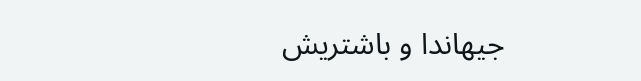جیهاندا و باشتریش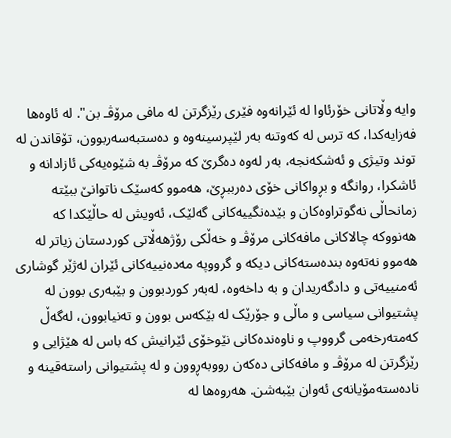وایه‌ وڵاتانی‌ خۆرئاوا له‌ ئێرانه‌وه‌ فێری‌ رێزگرتن له‌ مافی‌ مرۆڤـ بن". له‌ ئاوه‌ها فه‌زایه‌کدا، که‌ ترس له‌ که‌وتنه‌ به‌ر لێپرسینه‌وه‌ و ده‌ستبه‌سه‌ربوون، تۆقاندن له‌ توند وتیژی‌ و ئه‌شکه‌نجه‌، به‌ر له‌وه‌ ده‌گرێ که‌ مرۆڤـ به‌ شێوه‌یه‌کی‌ ئازادانه‌ و ئاشکرا، روانگه‌ و بڕواکانی‌ خۆی‌ ده‌رببڕێ، هه‌موو که‌سێک ناتوانێ ببێته‌ زمانحاڵی‌ نه‌گوتراوه‌کان و بێده‌نگییه‌کانی‌ گه‌لێک، ئه‌ویش له‌ حاڵێکدا که‌ هه‌نووکه‌ چالاکانی‌ مافه‌کانی‌ مرۆڤـ و خه‌ڵکی‌ رۆژهه‌ڵاتی‌ کوردستان زیاتر له‌ هه‌موو نه‌ته‌وه‌ بنده‌سته‌کانی‌ دیکه‌ و گرووپه‌ مه‌ده‌نییه‌کانی‌ ئێران له‌ژێر گوشاری‌ ئه‌منییه‌تی‌ و دادگه‌ریدان و به‌ داخه‌وه‌، له‌به‌ر کوردبوون و بێبه‌ری‌ بوون له‌ پشتیوانی‌ سیاسی‌ و ماڵی‌ و جۆرێک له‌ بێکه‌س بوون و ته‌نیابوون، له‌گه‌ڵ که‌مته‌رخه‌می‌ گرووپ و ناوه‌نده‌کانی‌ نێوخۆی‌ ئێرانیش که‌ باس له‌ هێژایی‌ و رێزگرتن له‌ مرۆڤـ و مافه‌کانی‌ ده‌که‌ن رووبه‌ڕوون و له‌ پشتیوانی‌ راسته‌قینه‌ و ناده‌سته‌مۆیانه‌ی‌ ئه‌وان بێبه‌شن. هه‌روه‌ها له‌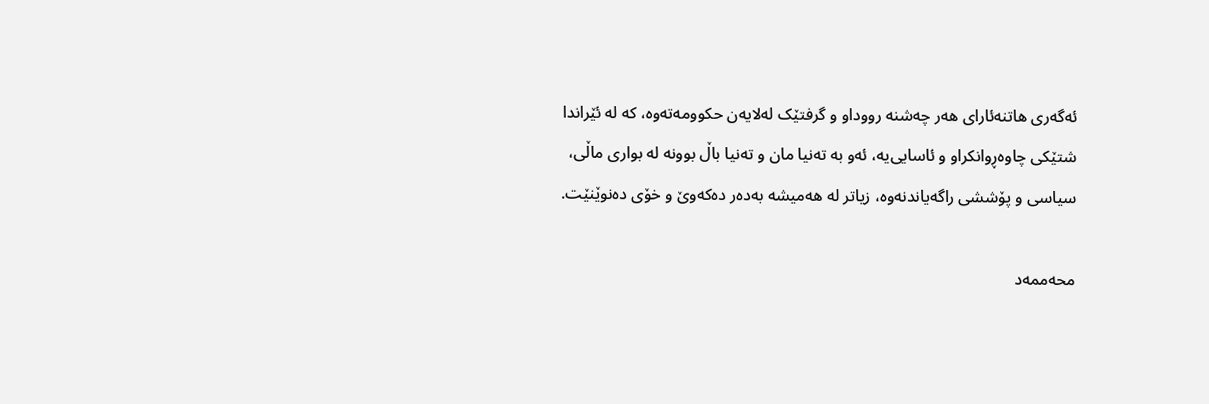ئه‌گه‌ری‌ هاتنه‌ئارای‌ هه‌ر چه‌شنه‌ رووداو و گرفتێک له‌لایه‌ن حکوومه‌ته‌وه‌، که‌ له‌ ئێراندا شتێکی‌ چاوه‌ڕوانکراو و ئاسایی‌یه‌، ئه‌و به‌ ته‌نیا مان و ته‌نیا باڵ بوونه‌ له‌ بواری‌ ماڵی‌، سیاسی‌ و پۆششی‌ راگه‌یاندنه‌وه‌، زیاتر له‌ هه‌میشه‌ به‌ده‌ر ده‌که‌وێ و خۆی‌ ده‌نوێنێت.

محه‌ممه‌د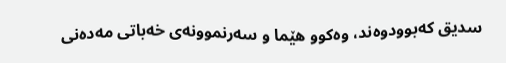سدیق که‌بوودوه‌ند، وه‌کوو هێما و سه‌رنموونه‌ی‌ خه‌باتی‌ مه‌ده‌نی‌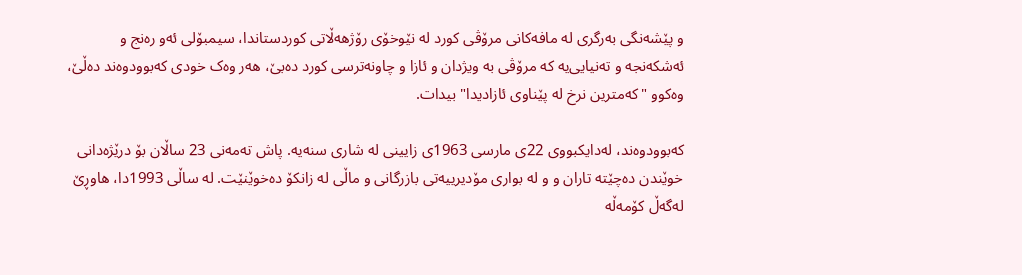و پێشه‌نگی‌ به‌رگری‌ له‌ مافه‌کانی‌ مرۆڤی‌ کورد له‌ نێوخۆی‌ رۆژهه‌ڵاتی‌ کوردستاندا، سیمبۆلی‌ ئه‌و ره‌نج و ئه‌شکه‌نجه‌ و ته‌نیایی‌یه‌ که‌ مرۆڤی‌ به‌ ویژدان و ئازا و چاونه‌ترسی‌ کورد ده‌بێ، هه‌ر وه‌ک خودی‌ که‌بوودوه‌ند ده‌ڵێ‌، وه‌کوو "که‌مترین نرخ له‌ پێناوی‌ ئازادیدا" بیدات.

که‌بوودوه‌ند، له‌دایکبووی‌ 22ی‌ مارسی‌ 1963ی‌ زایینی‌ له‌ شاری‌ سنه‌یه‌. پاش ته‌مه‌نی‌ 23 ساڵان بۆ درێژه‌دانی‌ خوێندن ده‌چێته‌ تاران و و له‌ بواری‌ مۆدیرییه‌تی‌ بازرگانی‌ و ماڵی‌ له‌ زانکۆ ده‌خوێنێت. له‌ ساڵی‌ 1993دا، هاوڕێ له‌گه‌ڵ کۆمه‌ڵه‌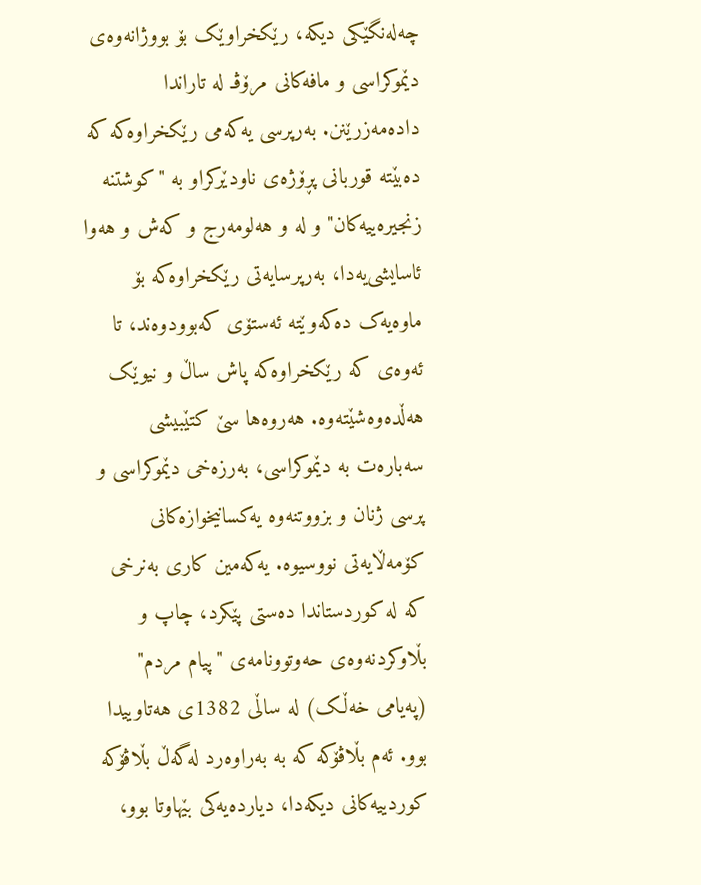چه‌له‌نگێکی‌ دیکه‌، رێکخراوێک بۆ بووژانه‌وه‌ی‌ دێموکراسی‌ و مافه‌کانی‌ مرۆڤـ له‌ تاراندا داده‌مه‌زرێنن. به‌رپرسی‌ یه‌که‌می‌ رێکخراوه‌که‌ که‌ ده‌بێته‌ قوربانی‌ پڕۆژه‌ی‌ ناودێرکراو به‌ "کوشتنه‌ زنجیره‌ییه‌کان" و له‌ و هه‌لومه‌رج و که‌ش و هه‌وا ئاسایشی‌یه‌دا، به‌رپرسایه‌تی‌ رێکخراوه‌که‌ بۆ ماوه‌یه‌ک ده‌که‌وێته‌ ئه‌ستۆی‌ که‌بوودوه‌ند، تا ئه‌وه‌ی‌ که‌ رێکخراوه‌که‌ پاش ساڵ و نیوێک هه‌ڵده‌وه‌شێته‌وه‌. هه‌روه‌ها سێ کتێبیشی‌ سه‌باره‌ت به‌ دێموکراسی‌، به‌رزه‌خی‌ دێموکراسی‌ و پرسی‌ ژنان و بزووتنه‌وه‌ یه‌کسانیخوازه‌کانی‌ کۆمه‌ڵایه‌تی‌ نووسیوه‌. یه‌که‌مین کاری‌ به‌نرخی‌ که‌ له‌ کوردستاندا ده‌ستی‌ پێکرد، چاپ و بڵاوکردنه‌وه‌ی‌ حه‌وتوونامه‌ی‌ "پیام مردم" (په‌یامی‌ خه‌ڵک) له‌ ساڵی‌ 1382ی‌ هه‌تاوییدا بوو. ئه‌م بڵاڤۆکه‌ که‌ به‌ به‌راوه‌رد له‌گه‌ڵ بڵاڤۆکه‌ کوردییه‌کانی‌ دیکه‌دا، دیارده‌یه‌کی‌ بێهاوتا بوو،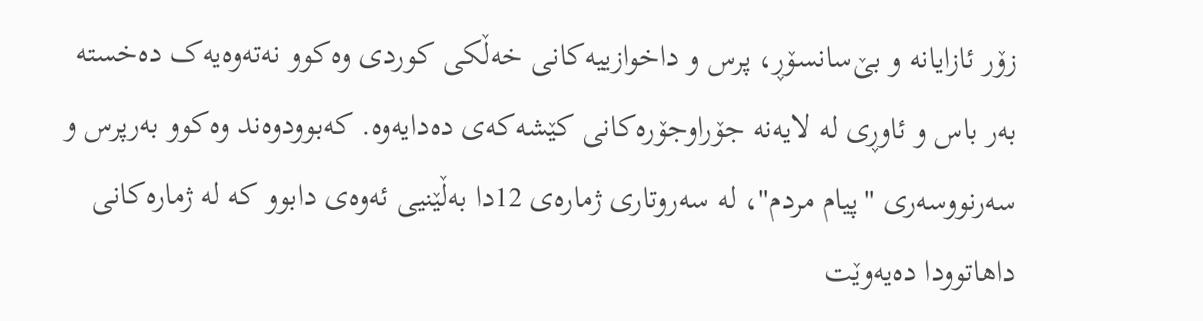زۆر ئازایانه‌ و بێ‌سانسۆڕ، پرس و داخوازییه‌کانی‌ خه‌ڵکی‌ کوردی‌ وه‌کوو نه‌ته‌وه‌یه‌ک ده‌خسته‌ به‌ر باس و ئاوڕی‌ له‌ لایه‌نه‌ جۆراوجۆره‌کانی‌ کێشه‌که‌ی‌ ده‌دایه‌وه‌. که‌بوودوه‌ند وه‌کوو به‌رپرس و سه‌رنووسه‌ری‌ "پیام مردم"، له‌ سه‌روتاری‌ ژماره‌ی‌ 12دا به‌ڵێنیی‌ ئه‌وه‌ی‌ دابوو که‌ له‌ ژماره‌کانی‌ داهاتوودا ده‌یه‌وێت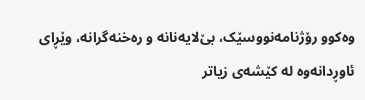وه‌کوو رۆژنامه‌نووسێک، بێ‌لایه‌نانه‌ و ره‌خنه‌گرانه‌، وێڕای‌ ئاوڕدانه‌وه‌ له‌ کێشه‌ی‌ زیاتر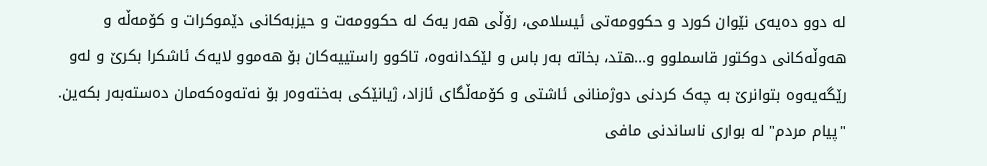له‌ دوو ده‌یه‌ی‌ نێوان کورد و حکوومه‌تی‌ ئیسلامی‌، رۆڵی‌ هه‌ر یه‌ک له‌ حکوومه‌ت و حیزبه‌کانی‌ دێموکرات و کۆمه‌ڵه‌ و هه‌وڵه‌کانی‌ دوکتور قاسملوو و...هتد، بخاته‌ به‌ر باس و لێکدانه‌وه‌، تاکوو راستییه‌کان بۆ هه‌موو لایه‌ک ئاشکرا بکرێ و له‌و رێگه‌یه‌وه‌ بتوانرێ به‌ چه‌ک کردنی‌ دوژمنانی‌ ئاشتی‌ و کۆمه‌ڵگای‌ ئازاد، ژیانێکی‌ به‌خته‌وه‌ر بۆ نه‌ته‌وه‌که‌مان ده‌سته‌به‌ر بکه‌ین. "پیام مردم" له‌ بواری‌ ناساندنی‌ مافی‌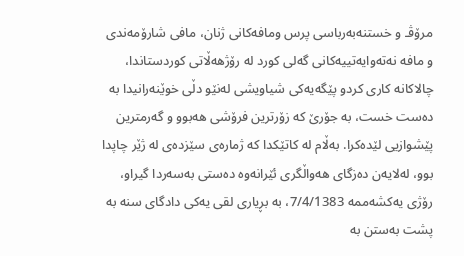مرۆڤـ و خستنه‌به‌رباسی‌ پرس ومافه‌کانی‌ ژنان، مافی‌ شارۆمه‌ندی‌ و مافه‌ نه‌ته‌وایه‌تییه‌کانی‌ گه‌لی‌ کورد له‌ رۆژهه‌ڵاتی‌ کوردستاندا، چالاکانه‌ کاری‌ کردو پێگه‌یه‌کی‌ شیاویشی‌ له‌نێو دڵی‌ خوێنه‌رانیدا به‌ ده‌ست خست، به‌ جۆرێ که‌ زۆرترین فرۆشی‌ هه‌بوو و گه‌رمترین پێشوازیی‌ لێده‌کرا. به‌ڵام له‌ کاتێکدا که‌ ژماره‌ی‌ سێزده‌ی‌ له‌ ژێر چاپدا بوو، له‌لایه‌ن ده‌زگای‌ هه‌واڵگری‌ ئێرانه‌وه‌ ده‌ستی‌ به‌سه‌ردا گیراو، رۆژی‌ یه‌کشه‌ممه‌ 7/4/1383، به‌ بڕیاری‌ لقی‌ یه‌کی‌ دادگای‌ سنه‌ به‌ پشت به‌ستن به‌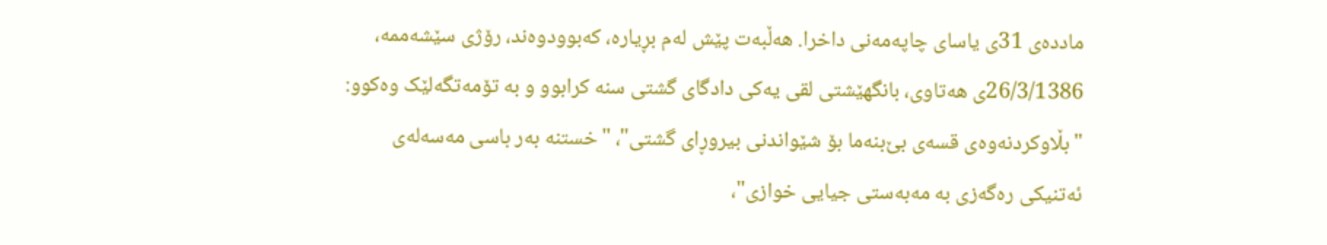مادده‌ی‌ 31ی‌ یاسای‌ چاپه‌مه‌نی‌ داخرا. هه‌ڵبه‌ت پێش له‌م بڕیاره‌، که‌بوودوه‌ند، رۆژی‌ سێشه‌ممه‌، 26/3/1386ی‌ هه‌تاوی‌، بانگهێشتی‌ لقی‌ یه‌کی‌ دادگای‌ گشتی‌ سنه‌ کرابوو و به‌ تۆمه‌تگه‌لێک وه‌کوو: "بڵاوکردنه‌وه‌ی‌ قسه‌ی‌ بێ‌بنه‌ما بۆ شێواندنی‌ بیروڕای‌ گشتی‌"، "خستنه‌ به‌ر باسی‌ مه‌سه‌له‌ی‌ ئه‌تنیکی‌ ره‌گه‌زی‌ به‌ مه‌به‌ستی‌ جیایی‌ خوازی‌"،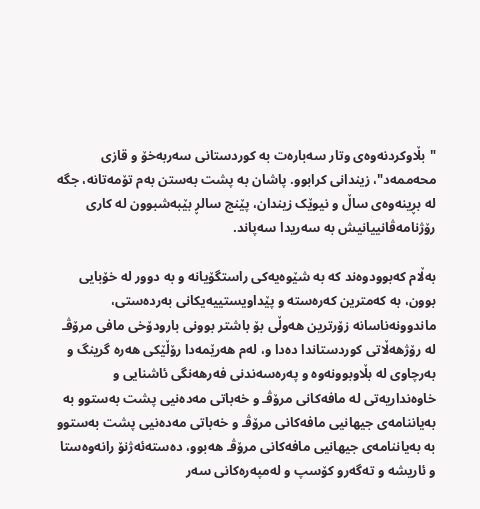"بڵاوکردنه‌وه‌ی‌ وتار سه‌باره‌ت به‌ کوردستانی‌ سه‌ربه‌خۆ و قازی‌ محه‌ممه‌د"، زیندانی‌ کرابوو. پاشان به‌ پشت به‌ستن به‌م تۆمه‌تانه‌، جگه‌ له‌ بڕینه‌وه‌ی‌ ساڵ و نیوێک زیندان، پێنج سالڕ بێبه‌شبوون له‌ کاری‌ رۆژنامه‌ڤانییانیش به‌ سه‌ریدا سه‌پاند.

به‌ڵام که‌بوودوه‌ند که‌ به‌ شێوه‌یه‌کی‌ راستگۆیانه‌ و به‌ دوور له‌ خۆبایی‌ بوون، به‌ که‌مترین که‌ره‌سته‌ و پێداویستییه‌یکانی‌ به‌رده‌ستی‌، ماندوونه‌ناسانه‌ زۆرترین هه‌وڵی‌ بۆ باشتر بوونی‌ بارودۆخی‌ مافی‌ مرۆڤـ له‌ رۆژهه‌ڵاتی‌ کوردستاندا ده‌دا و، له‌م هه‌رێمه‌دا رۆڵێکی‌ هه‌ره‌ گرینگ و به‌رچاوی‌ له‌ بڵاوبوونه‌وه‌ و په‌ره‌سه‌ندنی‌ فه‌رهه‌نگی‌ ئاشنایی‌ و خاوه‌نداریه‌تی‌ له‌ مافه‌کانی‌ مرۆڤـ و خه‌باتی‌ مه‌ده‌نیی‌ پشت به‌ستوو به‌ به‌یاننامه‌ی‌ جیهانیی‌ مافه‌کانی‌ مرۆڤـ و خه‌باتی‌ مه‌ده‌نیی‌ پشت به‌ستوو به‌ به‌یاننامه‌ی‌ جیهانیی‌ مافه‌کانی‌ مرۆڤـ هه‌بوو، ده‌سته‌ئه‌ژنۆ رانه‌وه‌ستا و ئاریشه‌ و ته‌گه‌رو کۆسپ و له‌مپه‌ره‌کانی‌ سه‌ر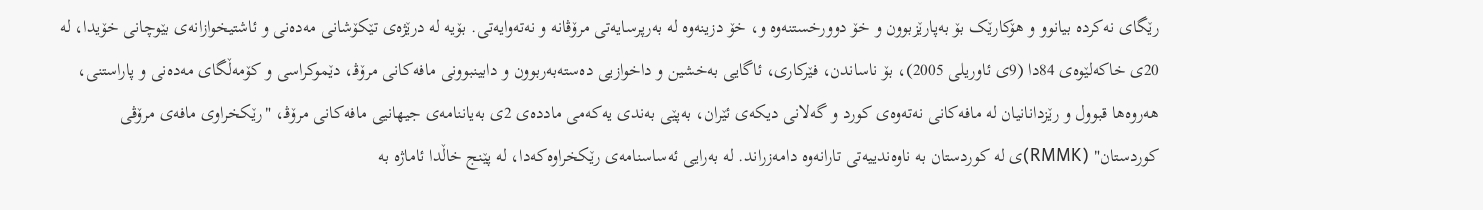رێگای‌ نه‌کرده‌ بیانوو و هۆکارێک بۆ به‌پارێزبوون و خۆ دوورخستنه‌وه‌ و، خۆ دزینه‌وه‌ له‌ به‌رپرسایه‌تی‌ مرۆڤانه‌ و نه‌ته‌وایه‌تی‌. بۆیه‌ له‌ درێژه‌ی‌ تێکۆشانی‌ مه‌ده‌نی‌ و ئاشتیخوازانه‌ی‌ بێوچانی‌ خۆیدا، له‌ 20ی‌ خاکه‌لێوه‌ی‌ 84دا (9ی‌ ئاوریلی‌ 2005)، بۆ ناساندن، فێرکاری‌، ئاگایی‌ به‌خشین و داخوازیی‌ ده‌سته‌به‌ربوون و دابینبوونی‌ مافه‌کانی‌ مرۆڤـ، دێموکراسی‌ و کۆمه‌ڵگای‌ مه‌ده‌نی‌ و پاراستنی‌، هه‌روه‌ها قبوول و رێزدانانیان له‌ مافه‌کانی‌ نه‌ته‌وه‌ی‌ کورد و گه‌لانی‌ دیکه‌ی‌ ئێران، به‌پێی‌ به‌ندی‌ یه‌که‌می‌ مادده‌ی‌ 2ی‌ به‌یاننامه‌ی‌ جیهانیی‌ مافه‌کانی‌ مرۆڤـ، "رێکخراوی‌ مافه‌ی‌ مرۆڤی‌ کوردستان" (RMMK)ی‌ له‌ کوردستان به‌ ناوه‌ندییه‌تی‌ تارانه‌وه‌ دامه‌زراند. له‌ به‌رایی‌ ئه‌ساسنامه‌ی‌ رێکخراوه‌که‌دا، له‌ پێنج خاڵدا ئاماژه‌ به‌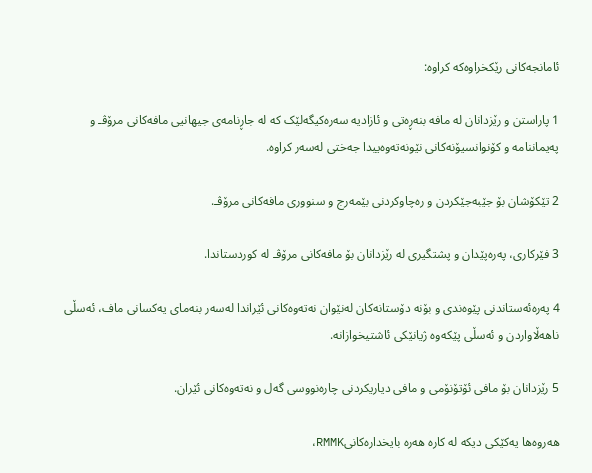ئامانجه‌کانی‌ رێکخراوه‌که‌ کراوه‌:

1 پاراستن و رێزدانان له‌ مافه‌ بنه‌ڕه‌تی‌ و ئازادیه‌ سه‌ره‌کیگه‌لێک که‌ له‌ جاڕنامه‌ی‌ جیهانیی‌ مافه‌کانی‌ مرۆڤـ و په‌یماننامه‌ و کۆنوانسیۆنه‌کانی‌ نێونه‌ته‌وه‌ییدا جه‌ختی‌ له‌سه‌ر کراوه‌.

2 تێکۆشان بۆ جێبه‌جێکردن و ره‌چاوکردنی‌ بێمه‌رج و سنووری‌ مافه‌کانی‌ مرۆڤـ.

3 فێرکاری‌، په‌ره‌پێدان و پشتگیری‌ له‌ رێزدانان بۆ مافه‌کانی‌ مرۆڤـ له‌ کوردستاندا.

4 په‌ره‌ئه‌ستاندنی‌ پێوه‌ندی‌ و بۆنه‌ دۆستانه‌کان له‌نێوان نه‌ته‌وه‌کانی‌ ئێراندا له‌سه‌ر بنه‌مای‌ یه‌کسانی‌ ماف، ئه‌سڵی‌ ناهه‌ڵاواردن و ئه‌سڵی‌ پێکه‌وه‌ ژیانێکی‌ ئاشتیخوازانه‌.

5 رێزدانان بۆ مافی‌ ئۆتۆنۆمی‌ و مافی‌ دیاریکردنی‌ چاره‌نووسی‌ گه‌ل و نه‌ته‌وه‌کانی‌ ئێران.

هه‌روه‌ها یه‌کێکی‌ دیکه‌ له‌ کاره‌ هه‌ره‌ بایخداره‌کانی‌RMMK،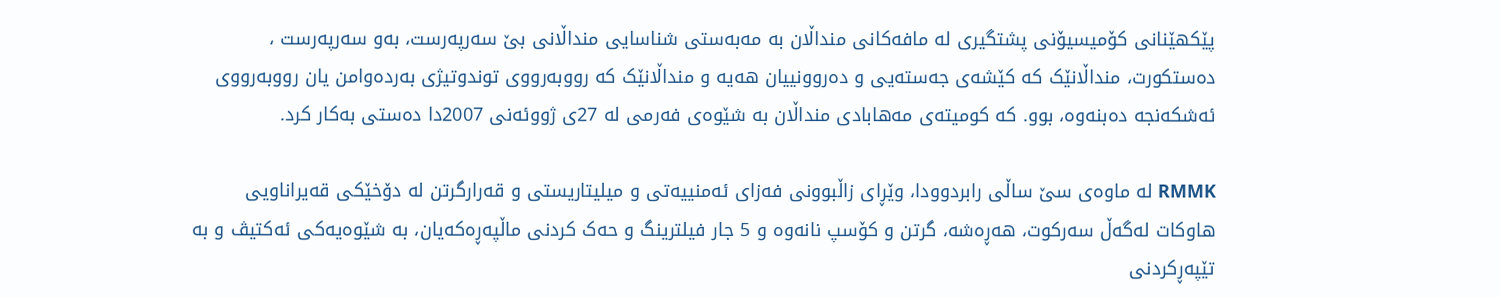پێکهێنانی‌ کۆمیسیۆنی‌ پشتگیری‌ له‌ مافه‌کانی‌ منداڵان به‌ مه‌به‌ستی‌ شناسایی‌ منداڵانی‌ بێ‌ سه‌رپه‌رست، به‌و سه‌رپه‌رست ، ده‌ستکورت، منداڵانێک که‌ کێشه‌ی‌ جه‌سته‌یی‌ و ده‌روونییان هه‌یه‌ و منداڵانێک که‌ رووبه‌رووی‌ توندوتیژی‌ به‌رده‌وامن یان رووبه‌رووی‌ ئه‌شکه‌نجه‌ ده‌بنه‌وه‌، بوو. که‌ کومیته‌ی‌ مه‌هابادی‌ منداڵان به‌ شێوه‌ی‌ فه‌رمی‌ له‌ 27ی‌ ژووئه‌نی‌ 2007دا ده‌ستی‌ به‌کار کرد.

RMMK له‌ ماوه‌ی‌ سێ ساڵی‌ رابردوودا، وێڕای‌ زاڵبوونی‌ فه‌زای‌ ئه‌منییه‌تی‌ و میلیتاریستی‌ و قه‌رارگرتن له‌ دۆخێکی‌ قه‌یراناویی‌ هاوکات له‌گه‌ڵ سه‌رکوت، هه‌ڕه‌شه‌، گرتن و کۆسپ نانه‌وه‌ و 5 جار فیلترینگ و حه‌ک کردنی‌ ماڵپه‌ڕه‌که‌یان، به‌ شێوه‌یه‌کی‌ ئه‌کتیڤ و به‌ تێپه‌ڕکردنی‌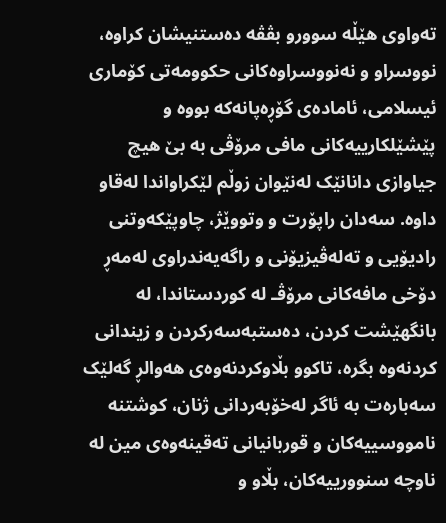ته‌واوی‌ هێڵه‌ سوورو بڤڤه‌ ده‌ستنیشان کراوه‌، نووسراو و نه‌نووسراوه‌کانی‌ حکوومه‌تی‌ کۆماری‌ ئیسلامی‌، ئاماده‌ی‌ گۆڕه‌پانه‌که‌ بووه‌ و پێشێلکارییه‌کانی‌ مافی‌ مرۆڤی‌ به‌ بێ هیچ جیاوازی‌ دانانێک له‌نێوان زوڵم لێکراواندا له‌قاو داوه‌. سه‌دان راپۆرت و وتووێژ، چاوپێکه‌وتنی‌ رادیۆیی‌ و ته‌له‌ڤیزیۆنی‌ و راگه‌یه‌ندراوی‌ له‌مه‌ڕ دۆخی‌ مافه‌کانی‌ مرۆڤـ له‌ کوردستاندا، له‌ بانگهێشت کردن، ده‌ستبه‌سه‌رکردن و زیندانی‌ کردنه‌وه‌ بگره‌، تاکوو بڵاوکردنه‌وه‌ی‌ هه‌والڕ گه‌لێک سه‌باره‌ت به‌ ئاگر له‌خۆبه‌ردانی‌ ژنان، کوشتنه‌ نامووسییه‌کان و قوربانیانی‌ ته‌قینه‌وه‌ی‌ مین له‌ ناوچه‌ سنوورییه‌کان، بڵاو و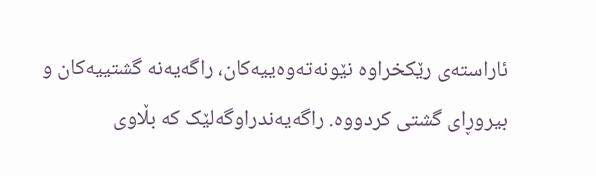ئاراسته‌ی‌ رێکخراوه‌ نێونه‌ته‌وه‌ییه‌کان، راگه‌یه‌نه‌ گشتییه‌کان و بیروڕای‌ گشتی‌ کردووه‌. راگه‌یه‌ندراوگه‌لێک که‌ بڵاوی‌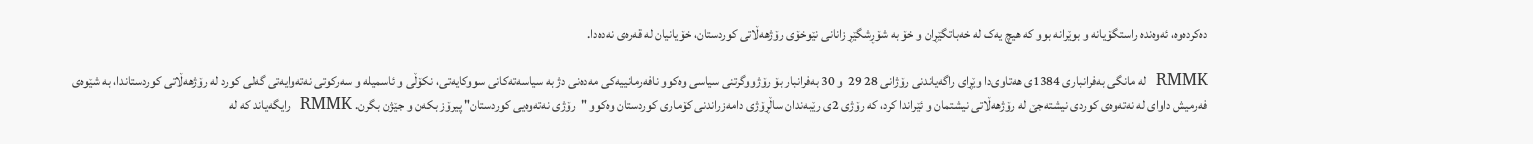ده‌کرده‌وه‌، ئه‌وه‌نده‌ راستگۆیانه‌ و بوێرانه‌ بوو که‌ هیچ یه‌ک له‌ خه‌باتگێڕان و خۆ به‌ شۆڕشگێڕ زانانی‌ نێوخۆی‌ رۆژهه‌ڵاتی‌ کوردستان، خۆیانیان له‌ قه‌ره‌ی‌ نه‌ده‌دا.

RMMK  له‌ مانگی‌ به‌فرانباری‌ 1384ی‌ هه‌تاوی‌دا وێڕای‌ راگه‌یاندنی‌ رۆژانی‌ 28 29  و 30 به‌فرانبار بۆ رۆژووگرتنی‌ سیاسی‌ وه‌کوو نافه‌رمانییه‌کی‌ مه‌ده‌نی‌ دژ به‌ سیاسه‌ته‌کانی‌ سووکایه‌تی‌، نکۆڵی‌ و ئاسمیله‌ و سه‌رکوتی‌ نه‌ته‌وایه‌تی‌ گه‌لی‌ کورد له‌ رۆژهه‌ڵاتی‌ کوردستاندا، به‌ شێوه‌ی‌ فه‌رمیش داوای‌ له‌ نه‌ته‌وه‌ی‌ کوردی‌ نیشته‌جێ‌ له‌ رۆژهه‌ڵاتی‌ نیشتمان و ئێراندا کرد، که‌ رۆژی‌ 2ی‌ رێبه‌ندان ساڵڕۆژی‌ دامه‌زراندنی‌ کۆماری‌ کوردستان وه‌کوو "رۆژی‌ نه‌ته‌وه‌یی‌ کوردستان" پیرۆز بکه‌ن و جێژن بگرن. RMMK  رایگه‌یاند که‌ له‌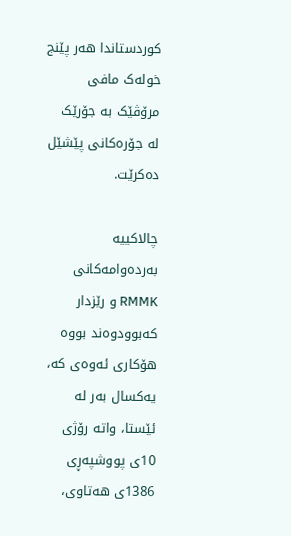کوردستاندا هه‌ر پێنج خوله‌ک مافی‌ مرۆڤێک به‌ جۆرێک له‌ جۆره‌کانی‌ پێشێل ده‌کرێت.

چالاکییه‌ به‌رده‌وامه‌کانی‌ RMMK و رێزدار که‌بوودوه‌ند بووه‌ هۆکاری‌ ئه‌وه‌ی‌ که‌، یه‌کسال به‌ر له‌ ئێستا، واته‌ رۆژی‌ 10ی‌ پووشپه‌ڕی‌ 1386ی‌ هه‌تاوی‌،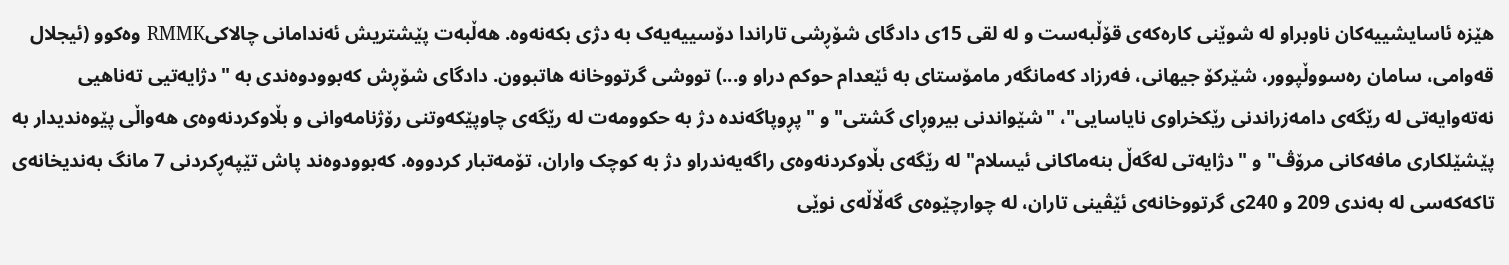هێزه‌ ئاسایشییه‌کان ناوبراو له‌ شوێنی‌ کاره‌که‌ی‌ قۆڵبه‌ست و له‌ لقی‌ 15ی‌ دادگای‌ شۆڕشی‌ تاراندا دۆسییه‌یه‌ک به‌ دژی‌ بکه‌نه‌وه‌. هه‌ڵبه‌ت پێشتریش ئه‌ندامانی‌ چالاکی‌RMMK وه‌کوو (ئیجلال قه‌وامی‌، سامان ره‌سووڵپوور، شێرکۆ جیهانی‌، فه‌رزاد که‌مانگه‌ر مامۆستای‌ به‌ ئێعدام حوکم دراو و...) تووشی‌ گرتووخانه‌ هاتبوون. دادگای‌ شۆڕش که‌بوودوه‌ندی‌ به‌ "دژایه‌تیی‌ ته‌ناهیی‌ نه‌ته‌وایه‌تی‌ له‌ رێگه‌ی‌ دامه‌زراندنی‌ رێکخراوی‌ نایاسایی‌"، "شێواندنی‌ بیروڕای‌ گشتی‌" و "پڕوپاگه‌نده‌ دژ به‌ حکوومه‌ت له‌ رێگه‌ی‌ چاوپێکه‌وتنی‌ رۆژنامه‌وانی‌ و بڵاوکردنه‌وه‌ی‌ هه‌واڵی‌ پێوه‌ندیدار به‌ پێشێلکاری‌ مافه‌کانی‌ مرۆڤ" و "دژایه‌تی‌ له‌گه‌ڵ بنه‌ماکانی‌ ئیسلام" له‌ رێگه‌ی‌ بڵاوکردنه‌وه‌ی‌ راگه‌یه‌ندراو دژ به‌ کوچک واران، تۆمه‌تبار کردووه‌. که‌بوودوه‌ند پاش تێپه‌ڕکردنی‌ 7 مانگ به‌ندیخانه‌ی‌ تاکه‌که‌سی‌ له‌ به‌ندی‌ 209 و 240ی‌ گرتووخانه‌ی‌ ئێڤینی‌ تاران، له‌ چوارچێوه‌ی‌ گه‌ڵاڵه‌ی‌ نوێی‌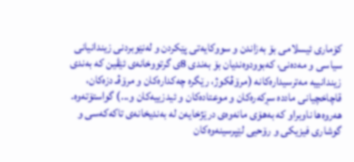کۆماری‌ ئیسلامی‌ بۆ به‌زاندن و سووکایه‌تی‌ پێکردن و له‌نێوبردنی‌ زیندانیانی‌ سیاسی‌ و مه‌ده‌نی‌، که‌بوودوه‌ندیان بۆ به‌ندی‌ 8ی‌ گرتووخانه‌ی‌ ئێڤین که‌ به‌ندی‌ زیندانییه‌ مه‌ترسیداره‌کانه‌ (مرۆڤکوژ، رێگره‌ چه‌کداره‌کان و مرۆڤـ دزه‌کان، قاچاخچیانی‌ مادده‌ سڕکه‌ره‌کان و موعتاده‌کان و ئیدزییه‌کان و...) گواستۆته‌وه‌. هه‌روه‌ها ناوبراو که‌ به‌هۆی‌ مانه‌وه‌ی‌ درێژخایه‌ن له‌ به‌ندیخانه‌ی‌ تاکه‌که‌سی‌ و گوشاری‌ فیزیکی‌ و رۆحیی‌ لێپرسینه‌وه‌کان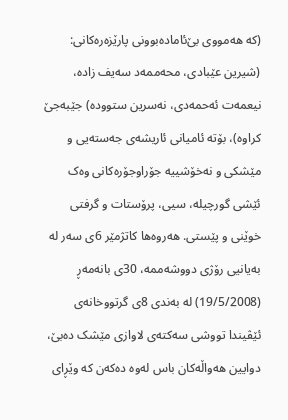(که‌ هه‌مووی‌ بێ‌ئاماده‌بوونی‌ پارێزه‌ره‌کانی‌: (شیرین عێبادی‌، محه‌ممه‌د سه‌یف زاده‌، نیعمه‌ت ئه‌حمه‌دی‌، نه‌سرین ستووده‌) جێبه‌جێ کراوه‌)، بۆته‌ ئامیانی‌ ئاریشه‌ی‌ جه‌سته‌یی‌ و مێشکی‌ و نه‌خۆشییه‌ جۆراوجۆره‌کانی‌ وه‌ک ئێشی‌ گورچیله‌، سیی‌، پرۆستات و گرفتی‌ خوێنی‌ و پێستی‌. هه‌روه‌ها کاتژمێر 6ی‌ سه‌ر له‌ به‌یانیی‌ رۆژی‌ دووشه‌ممه‌، 30ی‌ بانه‌مه‌ڕ (19/5/2008) له‌ به‌ندی‌ 8ی‌ گرتووخانه‌ی‌ ئێڤیندا تووشی‌ سه‌کته‌ی‌ لاوازی‌ مێشک ده‌بێ، دوایین هه‌واڵه‌کان باس له‌وه‌ ده‌که‌ن که‌ وێڕای‌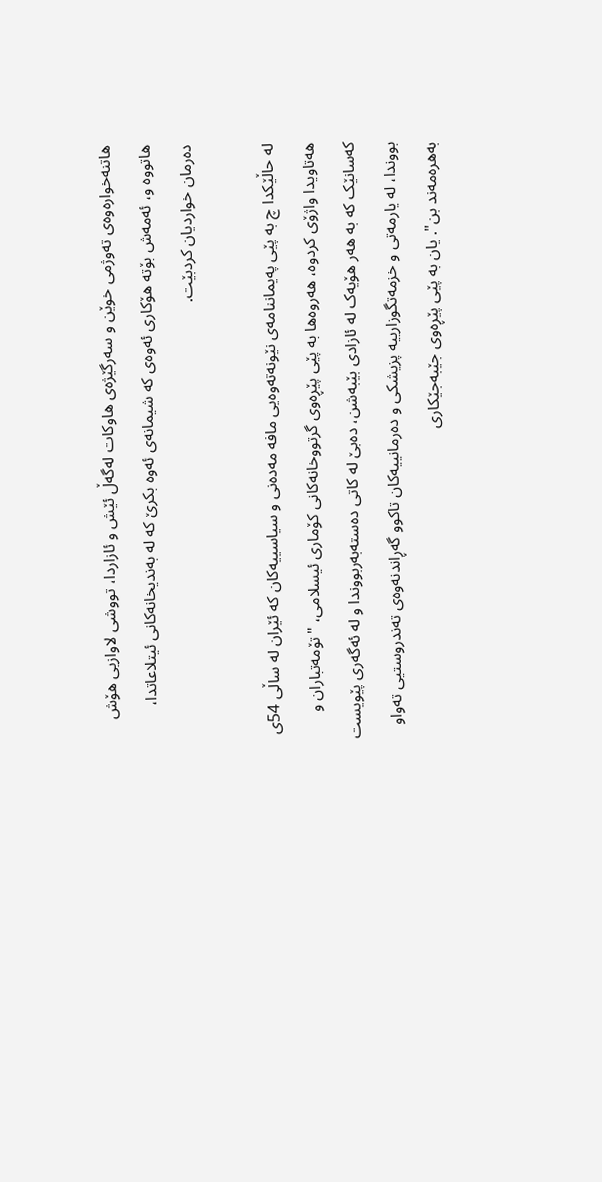هاتنه‌خواره‌وه‌ی‌ ته‌وژمی‌ خوێن و سه‌رگێژه‌ی‌ هاوکات له‌گه‌ڵ ئێش و ئازاردا، تووشی‌ لاوازیی‌ هۆش هاتووه‌ و، ئه‌مه‌ش بۆته‌ هۆکاری‌ ئه‌وه‌ی‌ که‌ شیمانه‌ی‌ ئه‌وه‌ بکرێ‌ که‌ له‌ به‌ندیخانه‌کانی‌ ئیتلاعاتدا، ده‌رمان خواردیان کردبێت.

له‌ حاڵێکدا چ به‌ پێی‌ په‌یماننامه‌ی‌ نێونه‌ته‌وه‌یی‌ مافه‌ مه‌ده‌نی‌ و سیاسییه‌کان که‌ ئێران له‌ ساڵی‌ 54ی‌ هه‌تاویدا واژۆی‌ کردوه‌، هه‌روه‌ها به‌ پێی‌ پێڕه‌وی‌ گرتووخانه‌کانی‌ کۆماری‌ ئیسلامی‌، "تۆمه‌تباران و که‌سانێک که‌ به‌ هه‌ر هۆیه‌ک له‌ ئازادی‌ بێبه‌شن، ده‌بێ له‌ کاتی‌ ده‌سته‌به‌ربووندا و له‌ ئه‌گه‌ری‌ پێویست بووندا، له‌ یارمه‌تی‌ و خزمه‌تگوزارییه‌ پزیشکی‌ و ده‌رمانییه‌کان تاکوو گه‌ڕاندنه‌وه‌ی‌ ته‌ندروستیی‌ ته‌واو به‌هره‌مه‌ند بن". یان به‌ پێی‌ پێڕه‌وی‌ جێبه‌جێکاری‌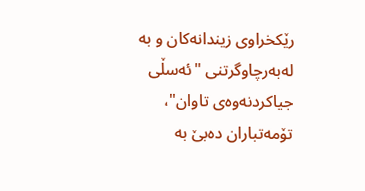رێکخراوی‌ زیندانه‌کان و به‌ له‌به‌رچاوگرتنی‌ "ئه‌سڵی‌ جیاکردنه‌وه‌ی‌ تاوان"، تۆمه‌تباران ده‌بێ به‌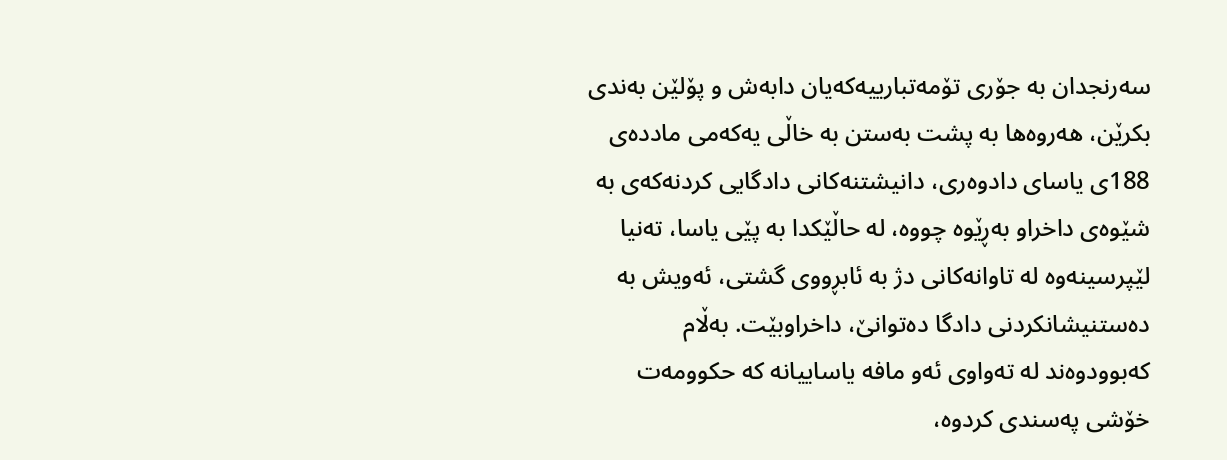سه‌رنجدان به‌ جۆری‌ تۆمه‌تبارییه‌که‌یان دابه‌ش و پۆلێن به‌ندی‌ بکرێن، هه‌روه‌ها به‌ پشت به‌ستن به‌ خاڵی‌ یه‌که‌می‌ مادده‌ی‌ 188ی‌ یاسای‌ دادوه‌ری‌، دانیشتنه‌کانی‌ دادگایی‌ کردنه‌که‌ی‌ به‌ شێوه‌ی‌ داخراو به‌ڕێوه‌ چووه‌، له‌ حاڵێکدا به‌ پێی‌ یاسا، ته‌نیا لێپرسینه‌وه‌ له‌ تاوانه‌کانی‌ دژ به‌ ئابڕووی‌ گشتی‌، ئه‌ویش به‌ ده‌ستنیشانکردنی‌ دادگا ده‌توانێ‌، داخراوبێت. به‌ڵام که‌بوودوه‌ند له‌ ته‌واوی‌ ئه‌و مافه‌ یاساییانه‌ که‌ حکوومه‌ت خۆشی‌ په‌سندی‌ کردوه‌،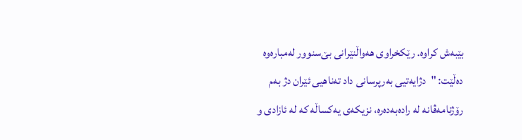بێبه‌ش کراوه‌. رێکخراوی‌ هه‌واڵنێرانی‌ بێ‌سنوور له‌مباره‌وه‌ ده‌ڵێت: "دژایه‌تیی‌ به‌رپرسانی‌ داد ته‌ناهیی‌ ئێران دژ به‌م رۆژنامه‌ڤانه‌ له‌ راده‌به‌ده‌ره‌، نزیکه‌ی‌ یه‌کساڵه‌ که‌ له‌ ئازادی‌ و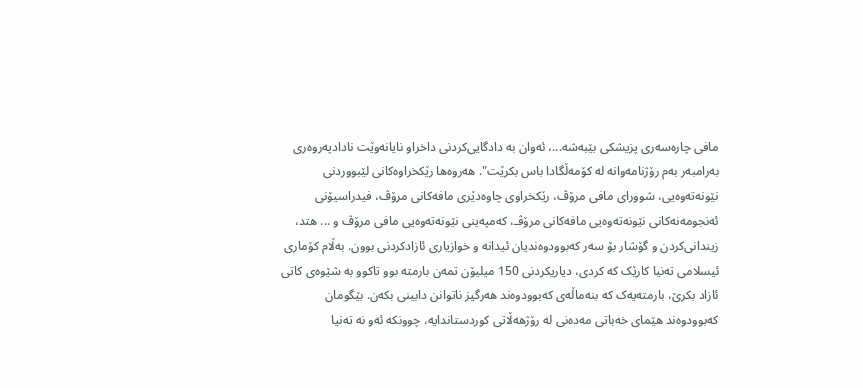مافی‌ چاره‌سه‌ری‌ پزیشکی‌ بێبه‌شه‌...، ئه‌وان به‌ دادگایی‌کردنی‌ داخراو نایانه‌وێت نادادپه‌روه‌ری‌ به‌رامبه‌ر به‌م رۆژنامه‌وانه‌ له‌ کۆمه‌ڵگادا باس بکرێت". هه‌روه‌ها رێکخراوه‌کانی‌ لێبووردنی‌ نێونه‌ته‌وه‌یی‌، شوورای‌ مافی‌ مرۆڤ، رێکخراوی‌ چاوه‌دێری‌ مافه‌کانی‌ مرۆڤ، فیدراسیۆنی‌ ئه‌نجومه‌نه‌کانی‌ نێونه‌ته‌وه‌یی‌ مافه‌کانی‌ مرۆڤـ، که‌مپه‌ینی‌ نێونه‌ته‌وه‌یی‌ مافی‌ مرۆڤ و ... هتد، زیندانی‌کردن و گۆشار بۆ سه‌ر که‌بوودوه‌ندیان ئیدانه‌ و خوازیاری‌ ئازادکردنی‌ بوون. به‌ڵام کۆماری‌ ئیسلامی‌ ته‌نیا کارێک که‌ کردی‌، دیاریکردنی‌ 150 میلیۆن تمه‌ن بارمته‌ بوو تاکوو به‌ شێوه‌ی‌ کاتی‌ ئازاد بکرێ، بارمته‌یه‌ک که‌ بنه‌ماڵه‌ی‌ که‌بوودوه‌ند هه‌رگیز ناتوانن دابینی‌ بکه‌ن. بێگومان که‌بوودوه‌ند هێمای‌ خه‌باتی‌ مه‌ده‌نی‌ له‌ رۆژهه‌ڵاتی‌ کوردستاندایه‌، چوونکه‌ ئه‌و نه‌ ته‌نیا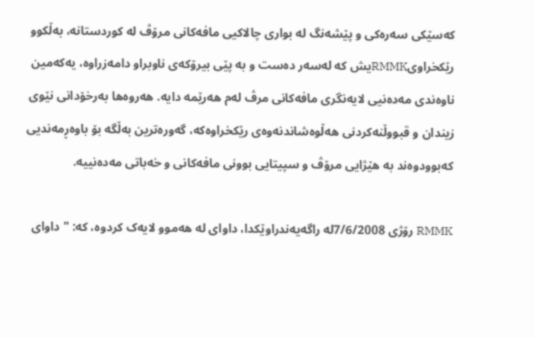که‌سێکی‌ سه‌ره‌کی‌ و پێشه‌نگ له‌ بواری‌ چالاکیی‌ مافه‌کانی‌ مرۆڤ له‌ کوردستانه‌، به‌ڵکوو رێکخراوی‌RMMKیش که‌ له‌سه‌ر ده‌ست و به‌ پێی‌ بیرۆکه‌ی‌ ناوبراو دامه‌زراوه‌، یه‌که‌مین ناوه‌ندی‌ مه‌ده‌نیی‌ لایه‌نگری‌ مافه‌کانی‌ مرڤ له‌م هه‌رێمه‌ دایه‌. هه‌روه‌ها به‌رخۆدانی‌ نێوی‌ زیندان و قبووڵنه‌کردنی‌ هه‌ڵوه‌شاندنه‌وه‌ی‌ رێکخراوه‌که‌، گه‌وره‌ترین به‌ڵگه‌ بۆ باوه‌ڕمه‌ندیی‌ که‌بوودوه‌ند به‌ هێژایی‌ مرۆڤ و سپیتایی‌ بوونی‌ مافه‌کانی‌ و خه‌باتی‌ مه‌ده‌نییه‌.

RMMK رۆژی‌ 7/6/2008له‌ راگه‌یه‌ندراوێکدا، داوای‌ له‌ هه‌موو لایه‌ک کردوه‌، که‌: "داوای‌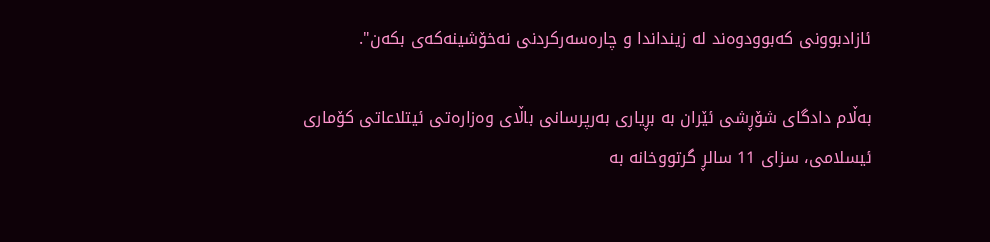ئازادبوونی‌ که‌بوودوه‌ند له‌ زینداندا و چاره‌سه‌رکردنی‌ نه‌خۆشینه‌که‌ی‌ بکه‌ن".

به‌ڵام دادگای‌ شۆڕشی‌ ئێران به‌ بڕیاری‌ به‌رپرسانی‌ باڵای‌ وه‌زاره‌تی‌ ئیتلاعاتی‌ کۆماری‌ ئیسلامی‌، سزای‌ 11 سالڕ گرتووخانه‌ به‌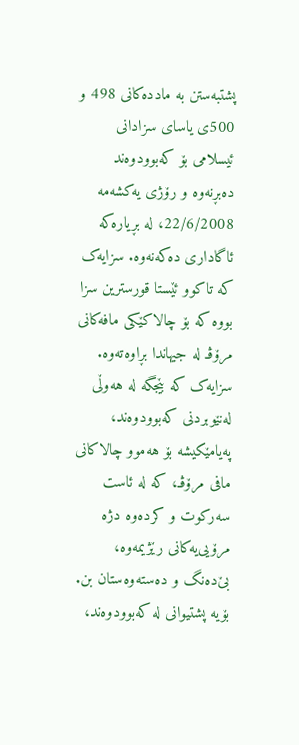پشتبه‌ستن به‌ مادده‌کانی‌ 498 و 500ی‌ یاسای‌ سزادانی‌ ئیسلامی‌ بۆ که‌بوودوه‌ند ده‌بڕنه‌وه‌ و رۆژی‌ یه‌کشه‌مه‌ 22/6/2008، له‌ بڕیاره‌که‌ ئاگاداری‌ ده‌که‌نه‌وه‌. سزایه‌ک که‌ تاکوو ئێستا قورسترین سزا بووه‌ که‌ بۆ چالاکێکی‌ مافه‌کانی‌ مرۆڤـ له‌ جیهاندا بڕاوه‌ته‌وه‌. سزایه‌ک که‌ بێجگه‌ له‌ هه‌وڵی‌ له‌نێوبردنی‌ که‌بوودوه‌ند، په‌یامێکیشه‌ بۆ هه‌موو چالاکانی‌ مافی‌ مرۆڤـ، که‌ له‌ ئاست سه‌رکوت و کرده‌وه‌ دژه‌ مرۆیی‌یه‌کانی‌ رێژیمه‌وه‌، بێ‌ده‌نگ و ده‌سته‌وه‌ستان بن. بۆیه‌ پشتیوانی‌ له‌ که‌بوودوه‌ند،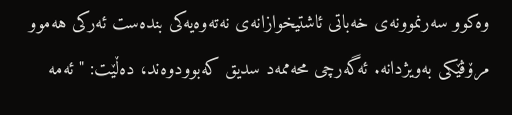وه‌کوو سه‌رنموونه‌ی‌ خه‌باتی‌ ئاشتیخوازانه‌ی‌ نه‌ته‌وه‌یه‌کی‌ بنده‌ست ئه‌رکی‌ هه‌موو مرۆڤێکی‌ به‌ویژدانه‌. ئه‌گه‌رچی‌ محه‌ممه‌د سدیق که‌بوودوه‌ند، ده‌ڵێت: "ئه‌مه‌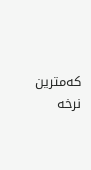که‌مترین نرخه‌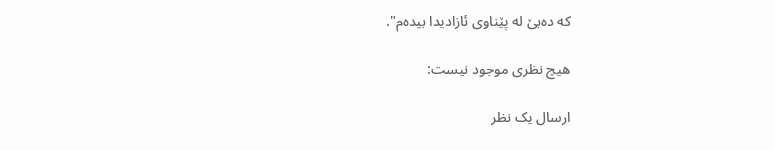که‌ ده‌بێ‌ له‌ پێناوی‌ ئازادیدا بیده‌م".

هیچ نظری موجود نیست:

ارسال یک نظر